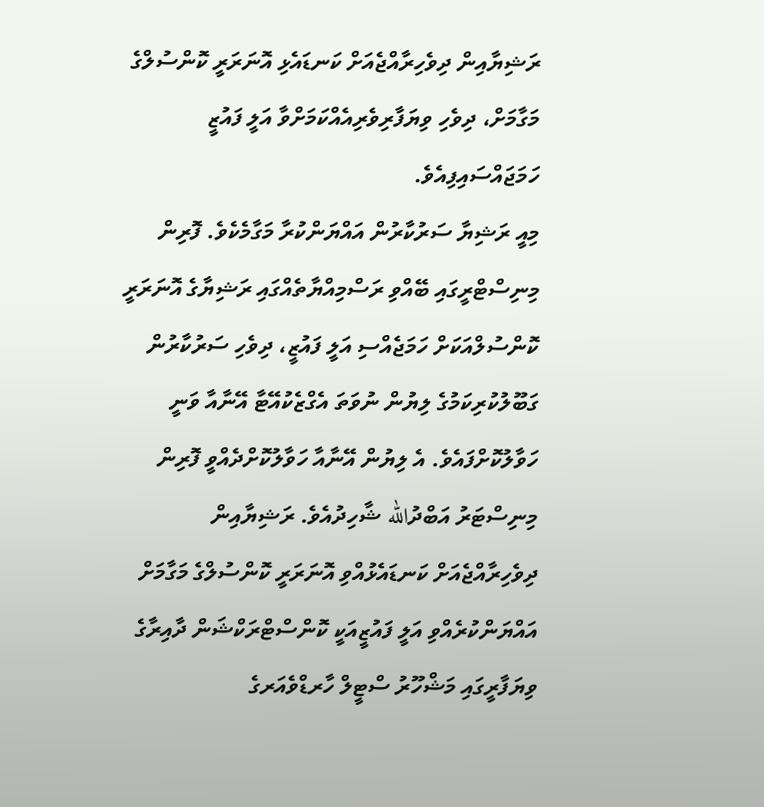ރަޝިޔާއިން ދިވެހިރާއްޖެއަށް ކަނޑައެޅި އޮނަރަރީ ކޮންސުލްގެ މަގާމަށް، ދިވެހި ވިޔަފާރިވެރިއެއްކަމަށްވާ އަލީ ފައުޒީ ހަމަޖައްސައިފިއެވެ.
މިއީ ރަޝިޔާ ސަރުކާރުން އައްޔަންކުރާ މަގާމެކެވެ. ފޮރިން މިނިސްޓްރީގައި ބޭއްވި ރަސްމިއްޔާތެއްގައި ރަޝިޔާގެ އޮނަރަރީ ކޮންސުލްއަކަށް ހަމަޖެއްސި އަލީ ފައުޒީ، ދިވެހި ސަރުކާރުން ގަބޫލުކުރިކަމުގެ ލިޔުން ނުވަތަ އެގްޒެކުއޭޓާ އޭނާއާ ވަނީ ހަވާލުކޮށްފައެވެ. އެ ލިޔުން އޭނާއާ ހަވާލުކޮށްދެއްވީ ފޮރިން މިނިސްޓަރު އަބްދުالله ޝާހިދުއެވެ. ރަޝިޔާއިން ދިވެހިރާއްޖެއަށް ކަނޑައެޅުއްވި އޮނަރަރީ ކޮންސުލްގެ މަގާމަށް އައްޔަންކުރެއްވި އަލީ ފައުޒީއަކީ ކޮންސްޓްރަކްޝަން ދާއިރާގެ ވިޔަފާރީގައި މަޝްހޫރު ސްޓީލް ހާރޑްވެއަރގެ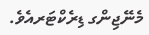މެނޭޖިންގ ޑިރެކްޓަރއެވެ.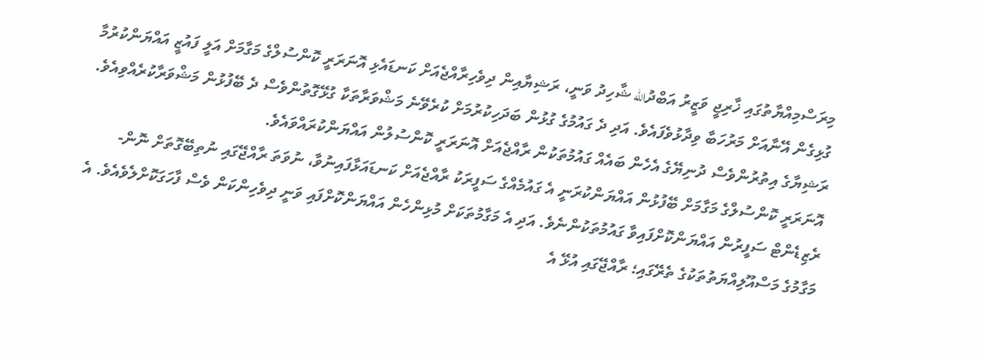މިރަސްމިއްޔާތުގައި ޚާރިޖީ ވަޒީރު އަބްދުالله ޝާހިދު ވަނީ، ރަޝިޔާއިން ދިވެހިރާއްޖެއަށް ކަނޑައެޅި އޮނަރަރީ ކޮންސުލްގެ މަގާމަށް އަލީ ފައުޒީ އައްޔަންކުރުމާ ގުޅިގެން އޭނާއަށް މަރުހަބާ ވިދާޅުވެފައެވެ. އަދި ދެ ގައުމުގެ ގުޅުން ބަދަހިކުރުމަށް ކުރެވޭނެ މަޝްވަރާތަކާ ގުޅޭގޮތުންވެސް ދެ ބޭފުޅުން މަޝްވަރާކުރެއްވިއެވެ. ރަޝިޔާގެ އިތުރުންވެސް ދުނިޔޭގެ އެހެން ބައެއް ގައުމުތަކުން ރާއްޖެއަށް އޮނަރަރީ ކޮންސުލުން އައްޔަންކުރައްވައެވެ.
އޮނަރަރީ ކޮންސުލްގެ މަގާމަށް ބޭފުޅުން އައްޔަންކުރަނީ އެ ގައުމެއްގެ ސަފީރަކު ރާއްޖެއަށް ކަނޑައަޅާފައިނުވާ، ނުވަތަ ރާއްޖޭގައި ނުތިބޭގޮތަށް ނޮން-ރެޒިޑެންޓް ސަފީރުން އައްޔަންކޮށްފައިވާ ގައުމުތަކުންނެވެ. އަދި އެ މަގާމުތަކަށް މުޅިންހެން އައްޔަންކޮށްފައި ވަނީ ދިވެހިންކަން ވެސް ފާހަގަކޮށްލެވެއެވެ. އެ މަގާމުގެ މަސްއޫލިއްޔަތުތަކުގެ ތެރޭގައި؛ ރާއްޖޭގައި އުޅޭ އެ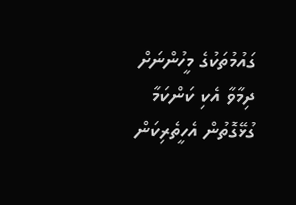ގައުމުތަކުގެ މީހުންނަށް ދިމާވާ އެކި ކަންކަމާ ގުޅޭގޮތުން އެހީތެރިކަން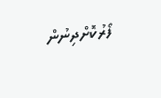ފޯރުކޮށްދިނުން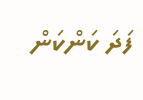ފަދަ ކަންކަން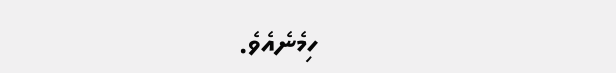ހިމެނެއެވެ.